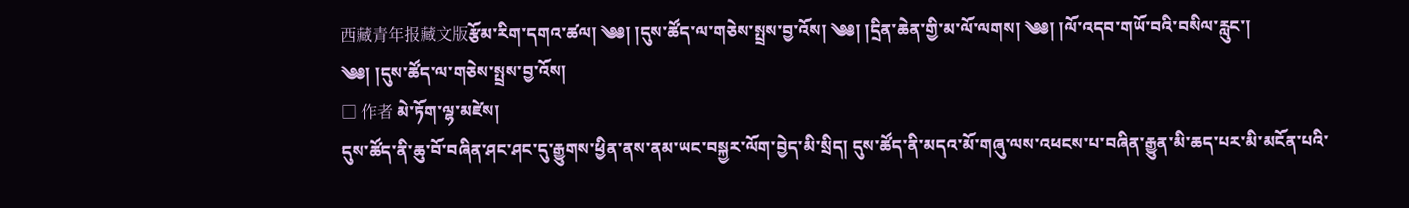西藏青年报藏文版རྩོམ་རིག་དགའ་ཚལ། ༄༅། །དུས་ཚོད་ལ་གཅེས་སྤྲས་བྱ་འོས། ༄༅། །དྲིན་ཆེན་གྱི་མ་ལོ་ལགས། ༄༅། །ལོ་འདབ་གཡོ་བའི་བསིལ་རླུང་།
༄༅། །དུས་ཚོད་ལ་གཅེས་སྤྲས་བྱ་འོས།
□ 作者 མེ་ཏོག་ལྷ་མཛེས།
དུས་ཚོད་ནི་ཆུ་བོ་བཞིན་ཤང་ཤང་དུ་རྒྱུགས་ཕྱིན་ནས་ནམ་ཡང་བསྐྱར་ལོག་བྱེད་མི་སྲིད། དུས་ཚོད་ནི་མདའ་མོ་གཞུ་ལས་འཕངས་པ་བཞིན་རྒྱུན་མི་ཆད་པར་མི་མངོན་པའི་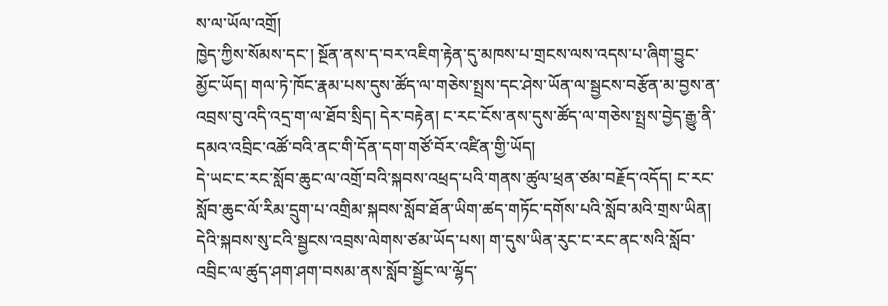ས་ལ་ཡོལ་འགྲོ།
ཁྱེད་ཀྱིས་སོམས་དང་། སྔོན་ནས་ད་བར་འཇིག་རྟེན་དུ་མཁས་པ་གྲངས་ལས་འདས་པ་ཞིག་བྱུང་མྱོང་ཡོད། གལ་ཏེ་ཁོང་རྣམ་པས་དུས་ཚོད་ལ་གཅེས་སྤྲས་དང་ཤེས་ཡོན་ལ་སྦྱངས་བརྩོན་མ་བྱས་ན་འབྲས་བུ་འདི་འདྲ་ག་ལ་ཐོབ་སྲིད། དེར་བརྟེན། ང་རང་ངོས་ནས་དུས་ཚོད་ལ་གཅེས་སྤྲས་བྱེད་རྒྱུ་ནི་དམའ་འབྲིང་འཚོ་བའི་ནང་གི་དོན་དག་གཙོ་བོར་འཛིན་གྱི་ཡོད།
དེ་ཡང་ང་རང་སློབ་ཆུང་ལ་འགྲོ་བའི་སྐབས་འཕྲད་པའི་གནས་ཚུལ་ཕྲན་ཙམ་བརྗོད་འདོད། ང་རང་སློབ་ཆུང་ལོ་རིམ་དྲུག་པ་འགྲིམ་སྐབས་སློབ་ཐོན་ཡིག་ཚད་གཏོང་དགོས་པའི་སློབ་མའི་གྲས་ཡིན། དེའི་སྐབས་སུ་ངའི་སྦྱངས་འབྲས་ལེགས་ཙམ་ཡོད་པས། ག་དུས་ཡིན་རུང་ང་རང་ནང་སའི་སློབ་འབྲིང་ལ་ཚུད་ཤག་ཤག་བསམ་ནས་སློབ་སྦྱོང་ལ་ལྷོད་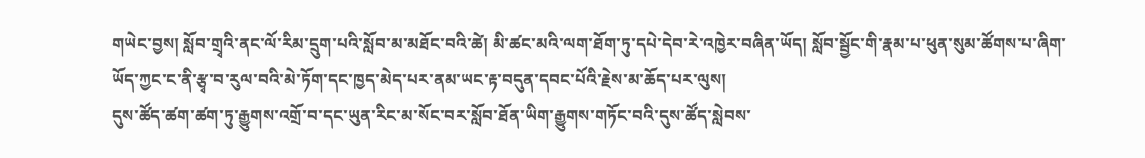གཡེང་བྱས། སློབ་གྲྭའི་ནང་ལོ་རིམ་དྲུག་པའི་སློབ་མ་མཐོང་བའི་ཚེ། མི་ཚང་མའི་ལག་ཐོག་ཏུ་དཔེ་དེབ་རེ་འཁྱེར་བཞིན་ཡོད། སློབ་སྦྱོང་གི་རྣམ་པ་ཕུན་སུམ་ཚོགས་པ་ཞིག་ཡོད་ཀྱང་ང་ནི་རྩྭ་བ་རུལ་བའི་མེ་ཏོག་དང་ཁྱད་མེད་པར་ནམ་ཡང་རྟ་བདུན་དབང་པོའི་རྗེས་མ་ཆོད་པར་ལུས།
དུས་ཚོད་ཚག་ཚག་ཏུ་རྒྱུགས་འགྲོ་བ་དང་ཡུན་རིང་མ་སོང་བར་སློབ་ཐོན་ཡིག་རྒྱུགས་གཏོང་བའི་དུས་ཚོད་སླེབས་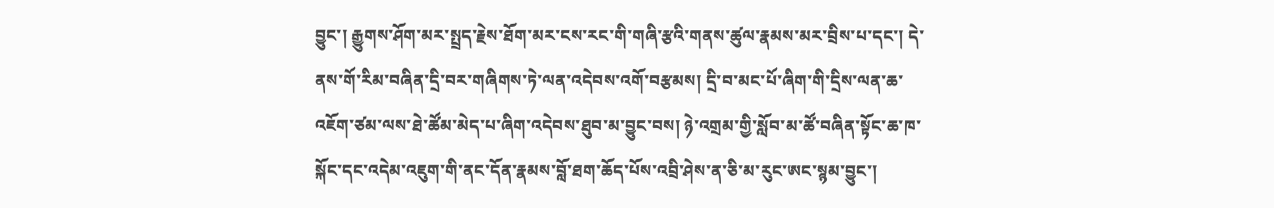བྱུང་། རྒྱུགས་ཤོག་མར་སྤྲད་རྗེས་ཐོག་མར་ངས་རང་གི་གཞི་རྩའི་གནས་ཚུལ་རྣམས་མར་བྲིས་པ་དང་། དེ་ནས་གོ་རིམ་བཞིན་དྲི་བར་གཞིགས་ཏེ་ལན་འདེབས་འགོ་བརྩམས། དྲི་བ་མང་པོ་ཞིག་གི་དྲིས་ལན་ཆ་འཇོག་ཙམ་ལས་ཐེ་ཚོམ་མེད་པ་ཞིག་འདེབས་ཐུབ་མ་བྱུང་བས། ཉེ་འགྲམ་གྱི་སློབ་མ་ཚོ་བཞིན་སྟོང་ཆ་ཁ་སྐོང་དང་འདེམ་འཇུག་གི་ནང་དོན་རྣམས་བློ་ཐག་ཆོད་པོས་འབྲི་ཤེས་ན་ཅི་མ་རུང་ཨང་སྙམ་བྱུང་།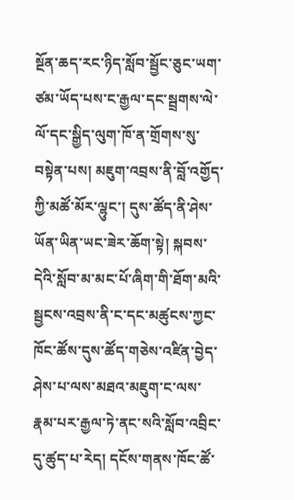སྔོན་ཆད་རང་ཉིད་སློབ་སྦྱོང་ཅུང་ཡག་ཙམ་ཡོད་པས་ང་རྒྱལ་དང་སྦྲགས་ལེ་ལོ་དང་སྒྱིད་ལུག་ཁོ་ན་གྲོགས་སུ་བསྟེན་པས། མཇུག་འབྲས་ནི་བློ་འགྱོད་ཀྱི་མཚོ་མོར་ལྷུང་། དུས་ཚོད་ནི་ཤེས་ཡོན་ཡིན་ཡང་ཟེར་ཆོག་སྟེ། སྐབས་དེའི་སློབ་མ་མང་པོ་ཞིག་གི་ཐོག་མའི་སྦྱངས་འབྲས་ནི་ང་དང་མཚུངས་ཀྱང་ཁོང་ཚོས་དུས་ཚོད་གཅེས་འཛིན་བྱེད་ཤེས་པ་ལས་མཐའ་མཇུག་ང་ལས་རྣམ་པར་རྒྱལ་ཏེ་ནང་སའི་སློབ་འབྲིང་དུ་ཚུད་པ་རེད། དངོས་གནས་ཁོང་ཚོ་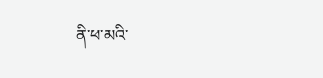ནི་ཕ་མའི་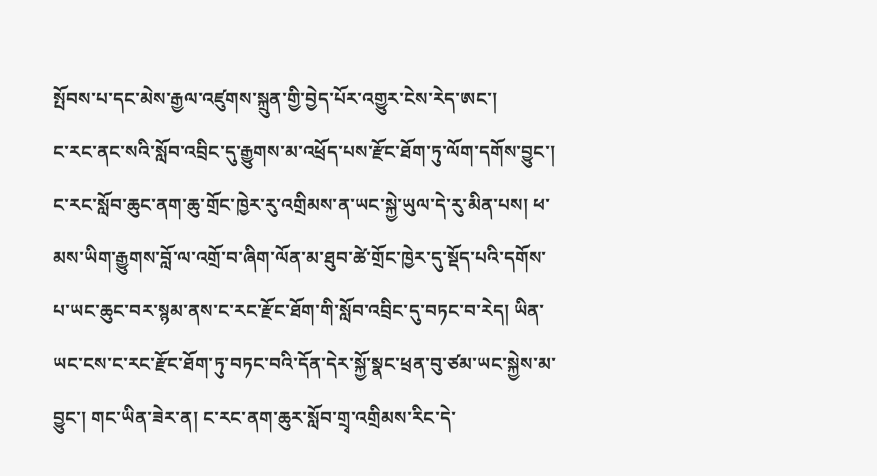སྤོབས་པ་དང་མེས་རྒྱལ་འཛུགས་སྐྲུན་གྱི་བྱེད་པོར་འགྱུར་ངེས་རེད་ཨང་།
ང་རང་ནང་སའི་སློབ་འབྲིང་དུ་རྒྱུགས་མ་འཕྲོད་པས་རྫོང་ཐོག་ཏུ་ལོག་དགོས་བྱུང་། ང་རང་སློབ་ཆུང་ནག་ཆུ་གྲོང་ཁྱེར་རུ་འགྲིམས་ན་ཡང་སྐྱེ་ཡུལ་དེ་རུ་མིན་པས། ཕ་མས་ཡིག་རྒྱུགས་བློ་ལ་འགྲོ་བ་ཞིག་ལོན་མ་ཐུབ་ཚེ་གྲོང་ཁྱེར་དུ་སྡོད་པའི་དགོས་པ་ཡང་ཆུང་བར་སྙམ་ནས་ང་རང་རྫོང་ཐོག་གི་སློབ་འབྲིང་དུ་བཏང་བ་རེད། ཡིན་ཡང་ངས་ང་རང་རྫོང་ཐོག་ཏུ་བཏང་བའི་དོན་དེར་སྐྱོ་སྣང་ཕྲན་བུ་ཙམ་ཡང་སྐྱེས་མ་བྱུང་། གང་ཡིན་ཟེར་ན། ང་རང་ནག་ཆུར་སློབ་གྲྭ་འགྲིམས་རིང་དེ་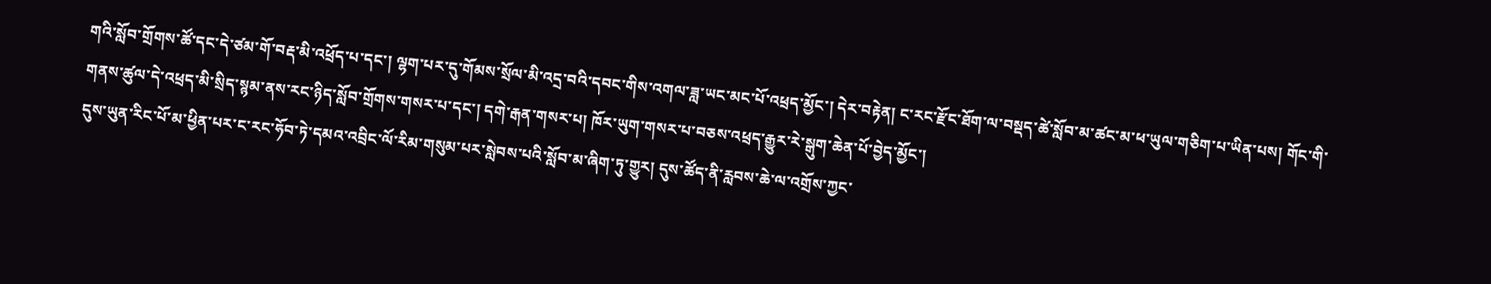གའི་སློབ་གྲོགས་ཚོ་དང་དེ་ཙམ་གོ་བརྡ་མི་འཕྲོད་པ་དང་། ལྷག་པར་དུ་གོམས་སྲོལ་མི་འདྲ་བའི་དབང་གིས་འགལ་ཟླ་ཡང་མང་པོ་འཕྲད་མྱོང་། དེར་བརྟེན། ང་རང་རྫོང་ཐོག་ལ་བསྡད་ཚེ་སློབ་མ་ཚང་མ་ཕ་ཡུལ་གཅིག་པ་ཡིན་པས། གོང་གི་གནས་ཚུལ་དེ་འཕྲད་མི་སྲིད་སྙམ་ནས་རང་ཉིད་སློབ་གྲོགས་གསར་པ་དང་། དགེ་རྒན་གསར་པ། ཁོར་ཡུག་གསར་པ་བཅས་འཕྲད་རྒྱུར་རེ་སྒུག་ཆེན་པོ་བྱེད་མྱོང་།
དུས་ཡུན་རིང་པོ་མ་ཕྱིན་པར་ང་རང་ཧོབ་ཏེ་དམའ་འབྲིང་ལོ་རིམ་གསུམ་པར་སླེབས་པའི་སློབ་མ་ཞིག་ཏུ་གྱུར། དུས་ཚོད་ནི་རླབས་ཆེ་ལ་འགྲོས་ཀྱང་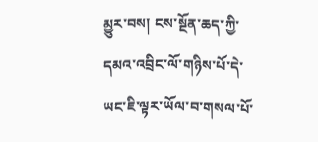མྱུར་བས། ངས་སྔོན་ཆད་ཀྱི་དམའ་འབྲིང་ལོ་གཉིས་པོ་དེ་ཡང་ཇི་ལྟར་ཡོལ་བ་གསལ་པོ་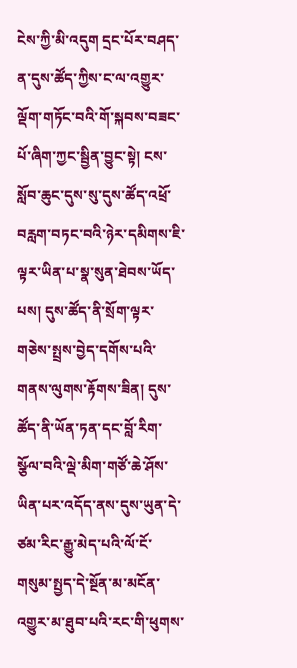ངེས་ཀྱི་མི་འདུག དྲང་པོར་བཤད་ན་དུས་ཚོད་ཀྱིས་ང་ལ་འགྱུར་ལྡོག་གཏོང་བའི་གོ་སྐབས་བཟང་པོ་ཞིག་ཀྱང་སྦྱིན་བྱུང་སྟེ། ངས་སློབ་ཆུང་དུས་སུ་དུས་ཚོད་འཕྲོ་བརླག་བཏང་བའི་ཉེར་དམིགས་ཇི་ལྟར་ཡིན་པ་སྣ་སུན་ཐེབས་ཡོད་པས། དུས་ཚོད་ནི་སྲོག་ལྟར་གཅེས་སྤྲས་བྱེད་དགོས་པའི་གནས་ལུགས་རྟོགས་ཟིན། དུས་ཚོད་ནི་ཡོན་ཏན་དང་བློ་རིག་སྩོལ་བའི་ལྡེ་མིག་གཙོ་ཆེ་ཤོས་ཡིན་པར་འདོད་ནས་དུས་ཡུན་དེ་ཙམ་རིང་རྒྱུ་མེད་པའི་ལོ་ངོ་གསུམ་སྤྱད་དེ་སྔོན་མ་མངོན་འགྱུར་མ་ཐུབ་པའི་རང་གི་ཕུགས་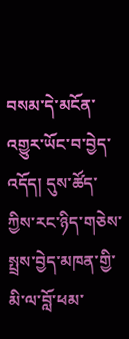བསམ་དེ་མངོན་འགྱུར་ཡོང་བ་བྱེད་འདོད། དུས་ཚོད་ཀྱིས་རང་ཉིད་གཅེས་སྤྲས་བྱེད་མཁན་གྱི་མི་ལ་བློ་ཕམ་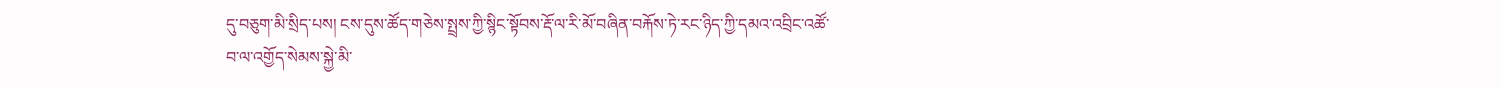དུ་བཅུག་མི་སྲིད་པས། ངས་དུས་ཚོད་གཅེས་སྤྲས་ཀྱི་སྙིང་སྟོབས་རྡོ་ལ་རི་མོ་བཞིན་བརྐོས་ཏེ་རང་ཉིད་ཀྱི་དམའ་འབྲིང་འཚོ་བ་ལ་འགྱོད་སེམས་སྐྱེ་མི་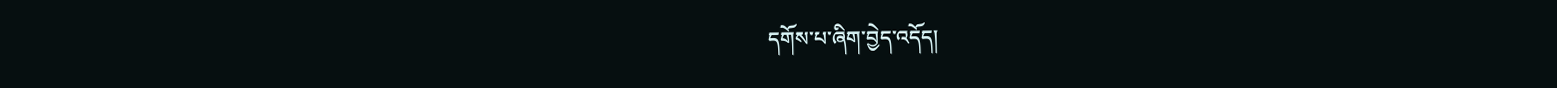དགོས་པ་ཞིག་བྱེད་འདོད།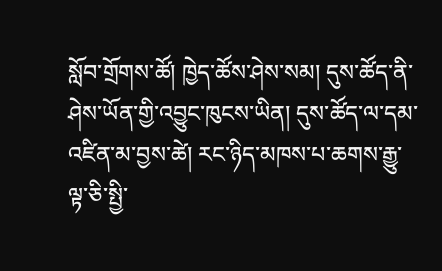སློབ་གྲོགས་ཚོ། ཁྱེད་ཚོས་ཤེས་སམ། དུས་ཚོད་ནི་ཤེས་ཡོན་གྱི་འབྱུང་ཁུངས་ཡིན། དུས་ཚོད་ལ་དམ་འཛིན་མ་བྱས་ཚེ། རང་ཉིད་མཁས་པ་ཆགས་རྒྱུ་ལྟ་ཅི་སྤྱི་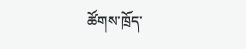ཚོགས་ཁྲོད་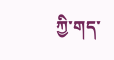ཀྱི་གད་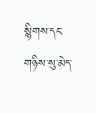སྙིགས་དང་གཉིས་སུ་མེད་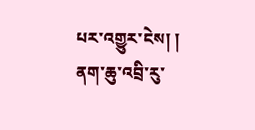པར་འགྱུར་ངེས། །
ནག་ཆུ་འབྲི་རུ་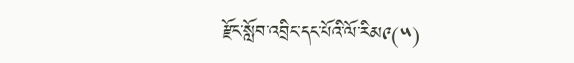རྫོང་སློབ་འབྲིང་དང་པོའི་ལོ་རིམ༩(༥)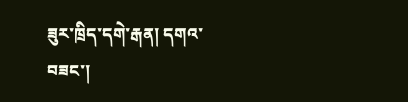ཟུར་ཁྲིད་དགེ་རྒན། དགའ་བཟང་།